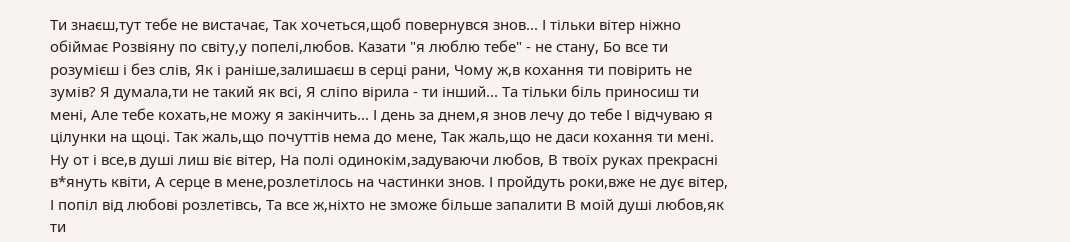Ти знаєш,тут тебе не вистачає, Так хочеться,щоб повернувся знов... І тільки вітер ніжно обіймає Розвіяну по світу,у попелі,любов. Казати "я люблю тебе" - не стану, Бо все ти розумієш і без слів, Як і раніше,залишаєш в серці рани, Чому ж,в кохання ти повірить не зумів? Я думала,ти не такий як всі, Я сліпо вірила - ти інший... Та тільки біль приносиш ти мені, Але тебе кохать,не можу я закінчить... І день за днем,я знов лечу до тебе І відчуваю я цілунки на щоці. Так жаль,що почуттів нема до мене, Так жаль,що не даси кохання ти мені. Ну от і все,в душі лиш віє вітер, На полі одинокім,задуваючи любов, В твоїх руках прекрасні в*януть квіти, А серце в мене,розлетілось на частинки знов. І пройдуть роки,вже не дує вітер, І попіл від любові розлетівсь, Та все ж,ніхто не зможе більше запалити В моїй душі любов,як ти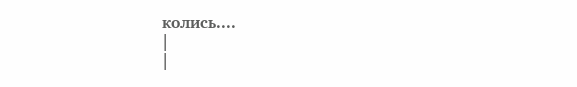колись....
|
|